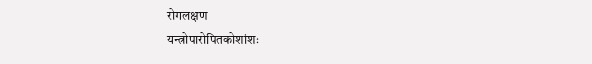रोगलक्षण
यन्त्रोपारोपितकोशांशः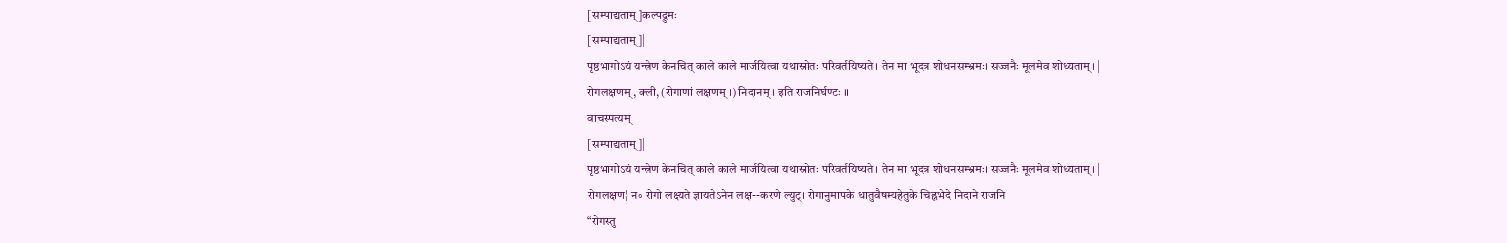[सम्पाद्यताम्]कल्पद्रुमः
[सम्पाद्यताम्]|
पृष्ठभागोऽयं यन्त्रेण केनचित् काले काले मार्जयित्वा यथास्रोतः परिवर्तयिष्यते। तेन मा भूदत्र शोधनसम्भ्रमः। सज्जनैः मूलमेव शोध्यताम्। |
रोगलक्षणम्, क्ली, (रोगाणां लक्षणम् ।) निदानम् । इति राजनिर्घण्टः ॥
वाचस्पत्यम्
[सम्पाद्यताम्]|
पृष्ठभागोऽयं यन्त्रेण केनचित् काले काले मार्जयित्वा यथास्रोतः परिवर्तयिष्यते। तेन मा भूदत्र शोधनसम्भ्रमः। सज्जनैः मूलमेव शोध्यताम्। |
रोगलक्षण¦ न॰ रोगो लक्ष्यते ज्ञायतेऽनेन लक्ष--करणे ल्युट्। रोगानुमापके धातुवैषम्यहेतुके चिह्नभेदे निदाने राजनि
“रोगस्तु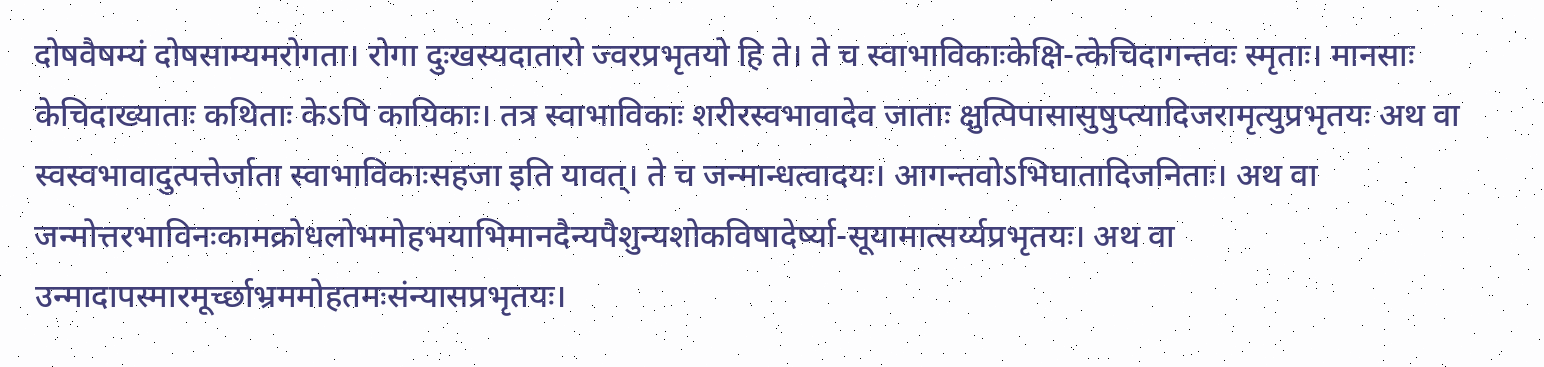दोषवैषम्यं दोषसाम्यमरोगता। रोगा दुःखस्यदातारो ज्वरप्रभृतयो हि ते। ते च स्वाभाविकाःकेक्षि-त्केचिदागन्तवः स्मृताः। मानसाः केचिदाख्याताः कथिताः केऽपि कायिकाः। तत्र स्वाभाविकाः शरीरस्वभावादेव जाताः क्षुत्पिपासासुषुप्त्यादिजरामृत्युप्रभृतयः अथ वा स्वस्वभावादुत्पत्तेर्जाता स्वाभाविकाःसहजा इति यावत्। ते च जन्मान्धत्वादयः। आगन्तवोऽभिघातादिजनिताः। अथ वा जन्मोत्तरभाविनःकामक्रोधलोभमोहभयाभिमानदैन्यपैशुन्यशोकविषादेर्ष्या-सूयामात्सर्य्यप्रभृतयः। अथ वा उन्मादापस्मारमूर्च्छाभ्रममोहतमःसंन्यासप्रभृतयः।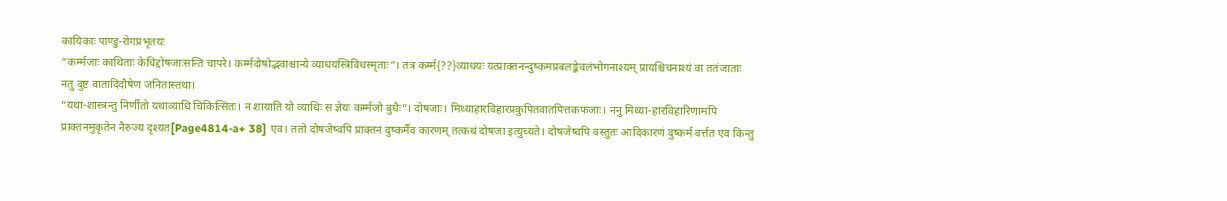कायिकाः पाण्डु-रोगप्रभृतयः
“कर्म्मजाः काथिताः केचिद्दोषजाःसन्ति चापरे। कर्म्मदोषोद्भवाश्चान्ये व्याधयस्त्रिविधस्मृताः”। तत्र कर्म्म{??}व्याधयः यत्प्राक्तनन्दुष्कमप्रबलङ्केवलंभोगनाश्यम् प्रायश्चिचनाश्यं वा ततंजाताः नतु दुष्ट वातादिदौषेण जनितास्तथा।
“यथा-शास्त्रन्तु निर्णीतो यथाव्याधि चिकित्सितः। न शायाति यो व्याधिः स ज्ञेयः कर्म्मजो बुधैः”। दोषजाः। मिथ्याहारविहारप्रकुपितवातपित्तकफजाः। ननु मिथ्या-हारविहारिणामपि प्राक्तनमुकृतेन नैरुज्य दृश्यत[Page4814-a+ 38] एव। ततो दोषजेष्वपि प्राक्तनं दुष्कर्मैव कारणम् तत्कथं दोषजा इत्युच्यते। दोषजेष्वपि वस्तुतः आदिकारणं दुष्कर्म वर्त्तत एव किन्तु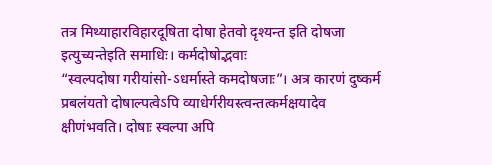तत्र मिथ्याहारविहारदूषिता दोषा हेतवो दृश्यन्त इति दोषजा इत्युच्यन्तेइति समाधिः। कर्मदोषोद्भवाः
“स्वल्पदोषा गरीयांसो-ऽधर्मास्ते कमदोषजाः”। अत्र कारणं दुष्कर्म प्रबलंयतो दोषाल्पत्वेऽपि व्याधेर्गरीयस्त्वन्तत्कर्मक्षयादेव क्षीणंभवति। दोषाः स्वल्पा अपि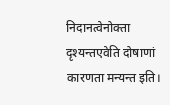निदानत्वेनोक्ता दृश्यन्तएवेति दोषाणां कारणता मन्यन्त इति।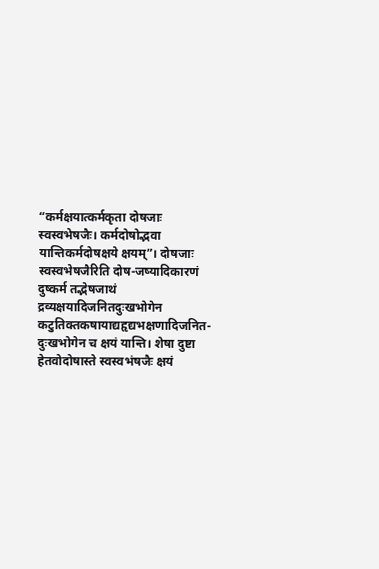“कर्मक्षयात्कर्मकृता दोषजाः स्वस्वभेषजैः। कर्मदोषोद्भवा यान्तिकर्मदोषक्षये क्षयम्”। दोषजाः स्वस्वभेषजैरिति दोष-जष्यादिकारणं दुष्कर्म तद्भेषजाथं द्रव्यक्षयादिजनितदुःखभोगेन कटुतिक्तकषायाद्यहृद्यभक्षणादिजनित-दुःखभोगेन च क्षयं यान्ति। शेषा दुष्टा हेतवोदोषास्ते स्वस्वभंषजैः क्षयं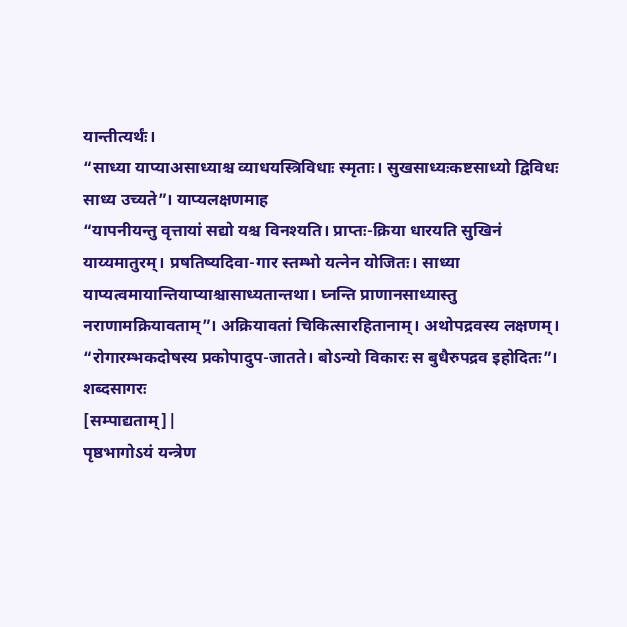यान्तीत्यर्थंः।
“साध्या याप्याअसाध्याश्च व्याधयस्त्रिविधाः स्मृताः। सुखसाध्यःकष्टसाध्यो द्विविधः साध्य उच्यते”। याप्यलक्षणमाह
“यापनीयन्तु वृत्तायां सद्यो यश्च विनश्यति। प्राप्तः-क्रिया धारयति सुखिनं याय्यमातुरम्। प्रषतिष्यदिवा-गार स्तम्भो यत्नेन योजितः। साध्या याप्यत्वमायान्तियाप्याश्चासाध्यतान्तथा। घ्नन्ति प्राणानसाध्यास्तु नराणामक्रियावताम्”। अक्रियावतां चिकित्सारहितानाम्। अथोपद्रवस्य लक्षणम्।
“रोगारम्भकदोषस्य प्रकोपादुप-जातते। बोऽन्यो विकारः स बुधैरुपद्रव इहोदितः”।
शब्दसागरः
[सम्पाद्यताम्]|
पृष्ठभागोऽयं यन्त्रेण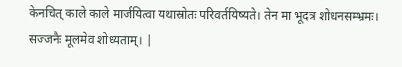केनचित् काले काले मार्जयित्वा यथास्रोतः परिवर्तयिष्यते। तेन मा भूदत्र शोधनसम्भ्रमः। सज्जनैः मूलमेव शोध्यताम्। |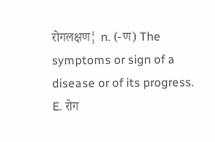रोगलक्षण¦ n. (-ण) The symptoms or sign of a disease or of its progress. E. रोग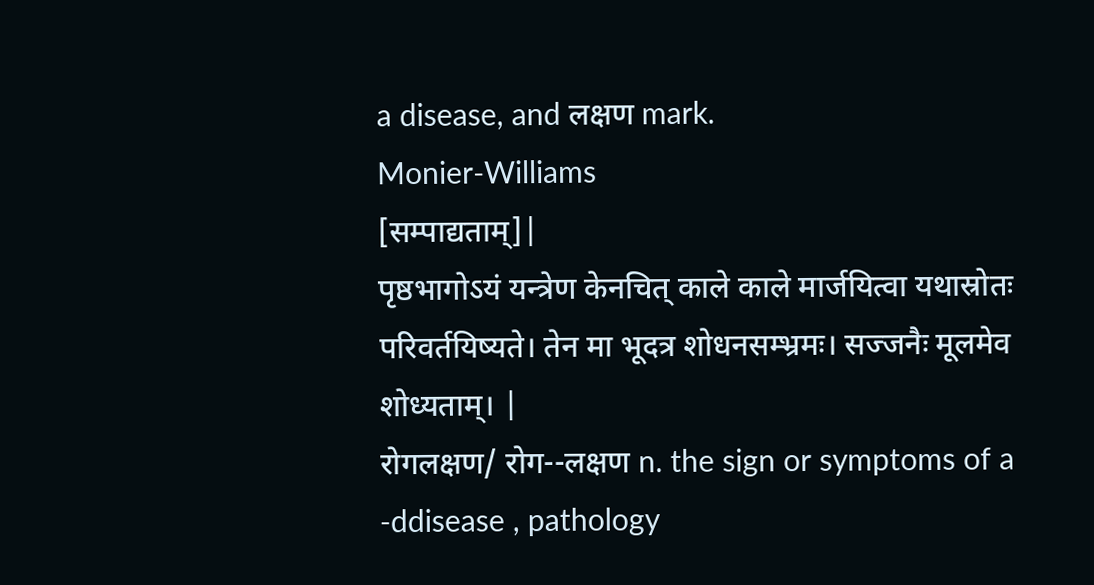a disease, and लक्षण mark.
Monier-Williams
[सम्पाद्यताम्]|
पृष्ठभागोऽयं यन्त्रेण केनचित् काले काले मार्जयित्वा यथास्रोतः परिवर्तयिष्यते। तेन मा भूदत्र शोधनसम्भ्रमः। सज्जनैः मूलमेव शोध्यताम्। |
रोगलक्षण/ रोग--लक्षण n. the sign or symptoms of a -ddisease , pathology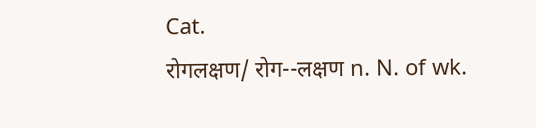Cat.
रोगलक्षण/ रोग--लक्षण n. N. of wk.